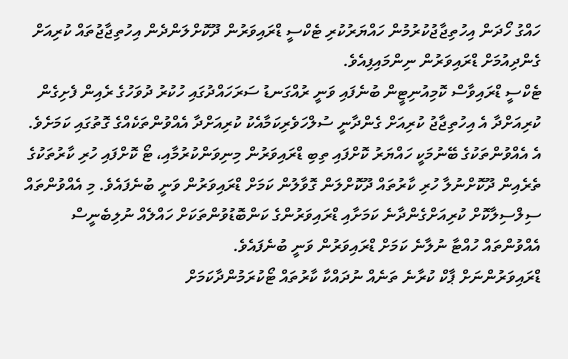ހައްގު ހޯދަން އިހުތިޖާޖުކުރުމުން ހައްޔަރުކުރި ޓެކްސީ ޑްރައިވަރުން ދޫކޮށްލަންދެން އިހުތިޖާޖުތައް ކުރިއަށް ގެންދިއުމަށް ޑްރައިވަރުން ނިންމައިފިއެވެ.
ޓެކްސީ ޑްރައިވާސް ކޮމިއުނިޓީން ބުނެފައި ވަނީ ރުއްގަނޑު ސަރަހައްދުގައި ހުކުރު ދުވަހުގެ ރެއިން ފެށިގެން ކުރިއަށްދާ އެ އިހުތިޖާޖު ކުރިއަށް ގެންދާނީ ސުލްހަވެރިކަމާއެކު ކުރިއަށްދާ އެއްވުންތަކެއްގެ ގޮތުގައި ކަމަށެވެ.
އެ އެއްވުންތަކުގެ ބޭނުމަކީ ހައްޔަރު ކޮށްފައި ތިބި ޑްރައިވަރުން މިނިވަންކުރުމާއި، ޓޯ ކޮށްފައި ހުރި ކާރުތަކުގެ ތެރެއިން ދޫކޮށްނުލާ ހުރި ކާރުތައް ދޫކޮށްލަން ގޮވާލުން ކަމަށް ޑްރައިވަރުން ވަނީ ބުނެފައެވެ. މި އެއްވުންތައް ސިލްސިލާކޮށް ކުރިއަށްގެންދާނެ ކަމަށާއި ޑްރައިވަރުންގެ ކަންބޮޑުވުންތަކަށް ހައްލެއް ނުލިބެނީސް އެއްވުންތައް ހުއްޓާ ނުލާނެ ކަމަށް ޑްރައިވަރުން ވަނީ ބުނެފައެވެ.
ޑްރައިވަރުންނަށް ޕާކް ކުރާނެ ތަނެއް ނުދައްކާ ކާރުތައް ޓޯކުރަމުންދާކަމަށް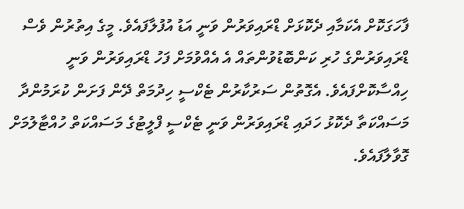ފާހަގަކޮށް އެކަމާއި ދެކޮޅަށް ޑްރައިވަރުން ވަނީ އަޑު އުފުލާފައެވެ. މީގެ އިތުރުން ވެސް ޑްރައިވަރުންގެ ހުރި ކަންބޮޑުވުންތައް އެ އެއްވުމަށް ފަހު ޑްރައިވަރުން ވަނީ ހިއްސާކޮށްފައެވެ. އެގޮތުން ސަރުކާރުން ޓެކްސީ ހިދުމަތް ދޭން ފަށަން ކުރަމުންދާ މަސައްކަތާ ދެކޮޅު ހަދައި ޑްރައިވަރުން ވަނީ ޓެކްސީ ފްލީޓުގެ މަސައްކަތް ހުއްޓާލުމަށް ގޮވާލާފައެވެ.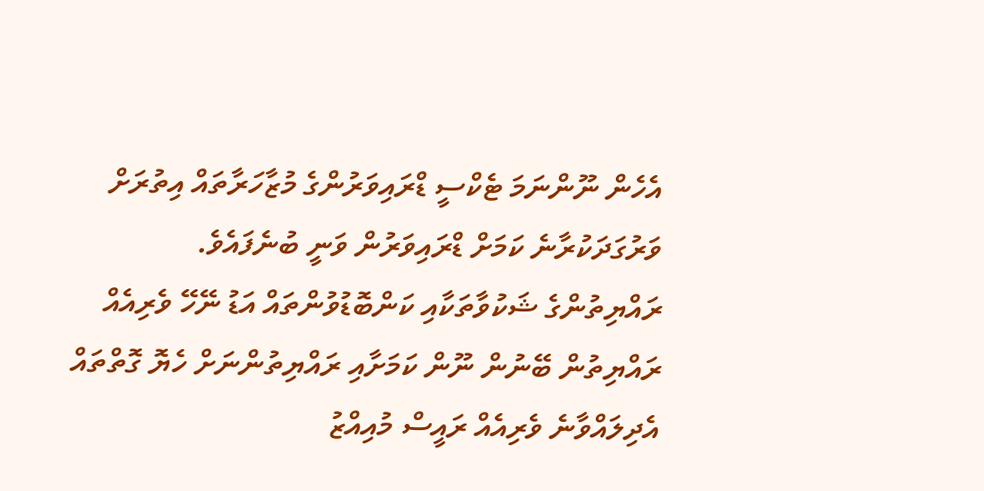އެހެން ނޫންނަމަ ޓެކްސީ ޑްރައިވަރުންގެ މުޒާހަރާތައް އިތުރަށް ވަރުގަދަކުރާނެ ކަމަށް ޑްރައިވަރުން ވަނީ ބުނެފައެވެ.
ރައްޔިތުންގެ ޝަކުވާތަކާއި ކަންބޮޑުވުންތައް އަޑު ނޭހޭ ވެރިއެއް ރައްޔިތުން ބޭނުން ނޫން ކަމަށާއި ރައްޔިތުންނަށް ހެޔޮ ގޮތްތައް އެދިލައްވާނެ ވެރިއެއް ރައީސް މުއިއްޒު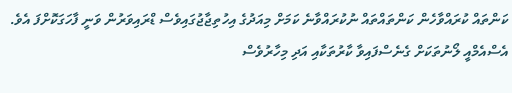ކަންތައް ކުރައްވާހެން ކަންތައްތައް ނުކުރައްވާނެ ކަމަށް މިއަދުގެ އިހުތިޖާޖުގައިވެސް ޑްރައިވަރުން ވަނީ ފާހަގަކޮށްފަ އެވެ.
އެސްއެމްއީ ލޯނުތަކަށް ގެނެސްފައިވާ ކާރުތަކާއި އަދި މިހާރުވެސް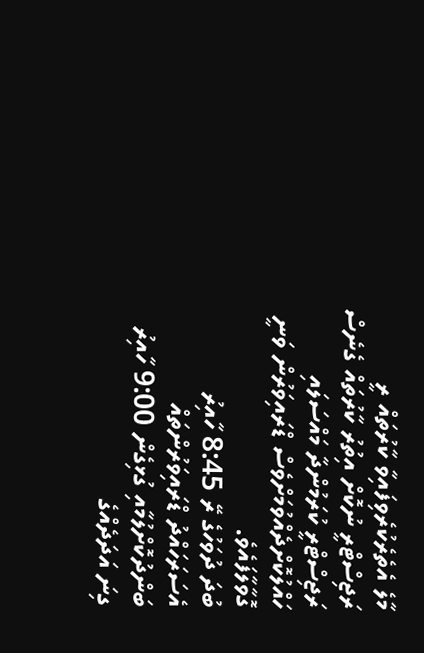މާލެ އެތެރެކުރެވިފައިވާ ކާރުތައް ރީ ރަޖިސްޓްރީ ނުކޮށް އިތުރު ކާރުތައް ގެނެސް ރަޖިސްޓްރީ ކުރަމުންދާ މައްސަލައި ހައްލުކޮށްދެއްވުމަށްވެސް ޑްރައިވަރުން ވަނީ ގޮވާލާފައެވެ.
ބުދަ ދުވަހުގެ ރޭ 8:45 ހާއިރު އެސަރަހައްދު ޑްރައިވަރުންތައް ބަންދުކޮށްލުމާއި ގުޅިގެން 9:00 ހާއިރު ގިނަ އަދަދެއްގެ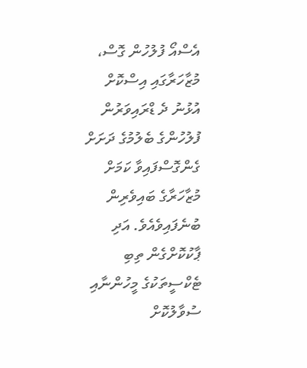އެސްއޯ ފުލުހުން ގޮސް، މުޒާހަރާގައި އިސްކޮށް އުޅުނު ދެ ޑްރައިވަރުން ފުލުހުންގެ ބެލުމުގެ ދަށަށް ގެންގޮސްފައިވާ ކަމަށް މުޒާހަރާގެ ބައިވެރިން ބުނެފައިވެއެވެ. އަދި ޕާކުކޮށްގެން ތިބި ޓެކްސީތަކުގެ މީހުންނާއި ސުވާލުކޮށް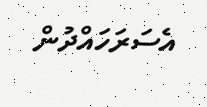އެސަރަހައްދުން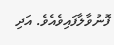ފޮނުވާލާފައިވެއެވެ. އަދި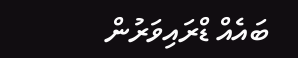ބައެއް ޑްރައިވަރުން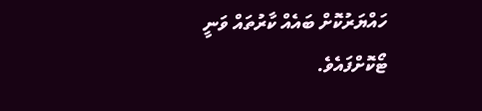ހައްޔަރުކޮށް ބައެއް ކާރުތައް ވަނީ ޓޯކޮށްފައެވެ.